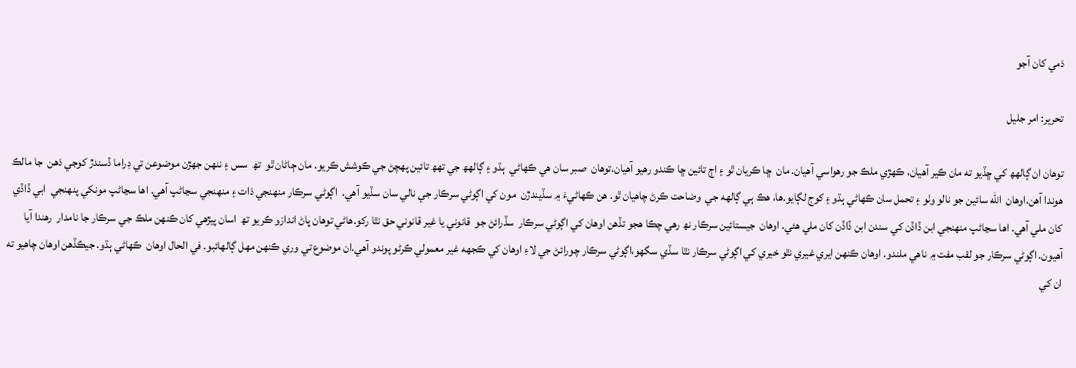ذمي کان آجو

تحرير: امر جليل

توھان ان ڳالھھ کي ڇڏيو ته مان ڪير آهيان، ڪهڙي ملڪ جو رھواسي آهيان. مان  ڇا ڪريان ٿو ۽ اڄ تائين ڇا ڪندو رھيو آھيان.توھان  صبر سان ھي ڪهاڻي  ٻڌو ۽ ڳالهھ جي تھھ تائين پھچڻ جي ڪوشش ڪريو. مان ڄاڻان ٿو  تھ  سس ۽ ننھن جھڙن موضوعن تي ڊراما ڏسندڙ کوجي ذهن  جا مالڪ ھوندا آھن.اوھان  الله سائين جو نالو وٺو ۽ تحمل سان ڪھاڻي ٻڌو ۽ کوج لڳايو.ها، هڪ ٻي ڳالهه جي  وضاحت ڪرڻ چاهيان ٿو. هن ڪهاڻيءَ ۾ سڏيندڙن  مون کي اڳوڻي سرڪار جي نالي سان سڏيو آھي.  اڳوڻي سرڪار منھنجي ذات ۽ منهنجي سڃاڻپ آهي. اها سڃاڻپ مونکي پنهنجي  ابي ڏاڏي کان ملي آهي. اها سڃاڻپ منھنجي ابن ڏاڏن کي سندن ابن ڏاڏن کان ملي هئي. اوهان  جيستائين سرڪار نھ رھي چڪا ھجو تڏھن اوھان کي اڳوڻي سرڪار  سڏرائڻ جو  قانوني يا غير قانوني حق نٿا رکو.هاڻي توهان پاڻ اندازو ڪريو تھ  اسان پيڙھي کان ڪنھن ملڪ جي سرڪار جا نامدار  رھندا آيا آھيون. اڳوڻي سرڪار جو لقب مفت ۾ ناهي ملندو. اوهان ڪنھن ايري غيري نٿو خيري کي اڳوڻي سرڪار نٿا سڏي سگھو،اڳوڻي سرڪار چورائڻ جي لاءِ اوھان کي ڪجهه غير معمولي ڪرڻو پوندو آھي.ان موضوع تي وري ڪنھن مھل ڳالھائبو. في الحال اوھان  ڪهاڻي ٻڌو. جيڪڏھن اوھان چاھيو ته ان کي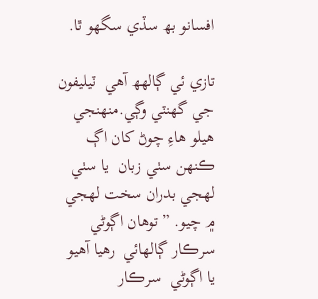افسانو بھ سڏي سگھو ٿا.

تازي ئي ڳالھھ آھي  ٽيليفون جي گھنٽي وڳي.منھنجي ھيلو ھاءِ چوڻ کان اڳ  ڪنهن سٺي زبان  يا سٺي لهجي بدران سخت لهجي ۾ چيو. ”توهان اڳوڻي  سرڪار ڳالهائي  رهيا آهيو  يا اڳوڻي  سرڪار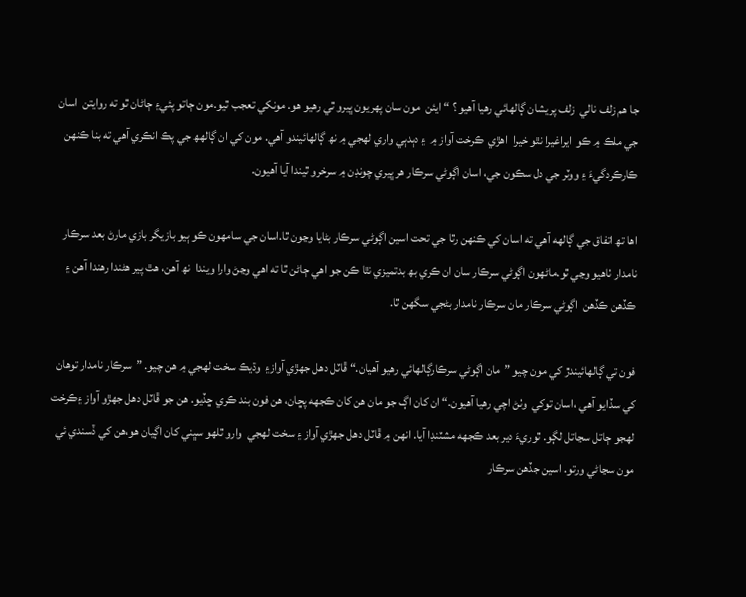جا ھم زلف نالي  زلف پريشان ڳالھائي رھيا آھيو ؟ “ ايئن  مون سان پهريون ڀيرو ٿي رهيو هو. مونکي تعجب ٿيو.مون ڄاتو پئي۽ ڄاڻان ٿو ته روايتن  اسان جي ملڪ ۾ ڪو  ايراغيرا نٿو خيرا  اهڙي  ڪرخت آواز ۾  ۽ دٻدٻي واري لھجي ۾ نھ ڳالهائيندو آهي. مون کي ان ڳالھھ جي پڪ انڪري آهي ته بنا ڪنهن ڪارڪردگيءَ ۽ ووٽر جي دل سڪون جي، اسان اڳوڻي سرڪار هر ڀيري چونڊن ۾ سرخرو ٿيندا آيا آھيون.

اھا تھ اتفاق جي ڳالهه آهي ته اسان کي ڪنهن رٿا جي تحت اسين اڳوڻي سرڪار بڻايا وڃون ٿا.اسان جي سامھون ڪو ٻيو بازيگر بازي مارڻ بعد سرڪار نامدار ٺاهيو وڃي ٿو.ماڻھون اڳوڻي سرڪار سان ان ڪري بھ بدتميزي نٿا ڪن جو اھي ڄاڻن ٿا ته اھي وڃڻ وارا ويندا  نھ آهن، هٿ پير ھڻندا رھندا آهن ۽ ڪڏهن ڪڏھن  اڳوڻي سرڪار مان سرڪار نامدار بڻجي سگھن ٿا.

فون تي ڳالھائيندڙ کي مون چيو ”مان اڳوڻي سرڪارڳالهائي رهيو آهيان.“ ڦاٽل دھل جھڙي آواز۽  وڌيڪ سخت لهجي ۾ هن چيو. ”سرڪار نامدار توھان کي سڏايو آھي ،اسان توکي  وٺڻ اچي رھيا آهيون.“ ان کان اڳ جو مان هن کان ڪجهه پڇان، هن فون بند ڪري ڇڏيو. هن جو ڦاٽل دھل جهڙو آواز ۽ڪرخت لھجو ڄاتل سڃاتل لڳو. ٿوريءَ دير بعد ڪجھه مشٽنڊا آيا. انهن ۾ ڦاٽل دھل جهڙي آواز ۽ سخت لهجي  وارو ٿلھو سڀني کان اڳيان ھو،ھن کي ڏسندي ئي مون سڃاڻي ورتو. اسين جڏهن سرڪار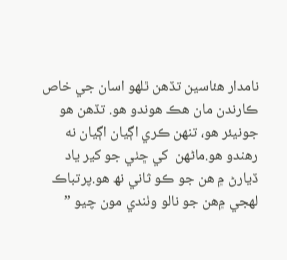نامدار هئاسين تڏھن ٿلھو اسان جي خاص ڪارندن مان هڪ هوندو هو. تڏهن هو جونيئر هو، تنهن ڪري اڳيان اڳيان نه رھندو ھو.ماڻهن  کي ڇٺي جو کير ياد ڏيارڻ ۾ ھن جو ڪو ثاني نھ ھو.پرتباڪ لھجي ۾هن جو نالو وٺندي مون چيو ”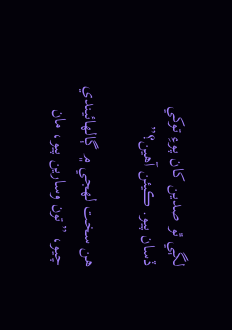لڳي ٿو صدين کان پوءِ توکي ڏسان پيو. ڪيئن آهين؟”

هن سخت لهجي ۾ ڳالهائيندي چيو، ”تون وسارين پيو، مان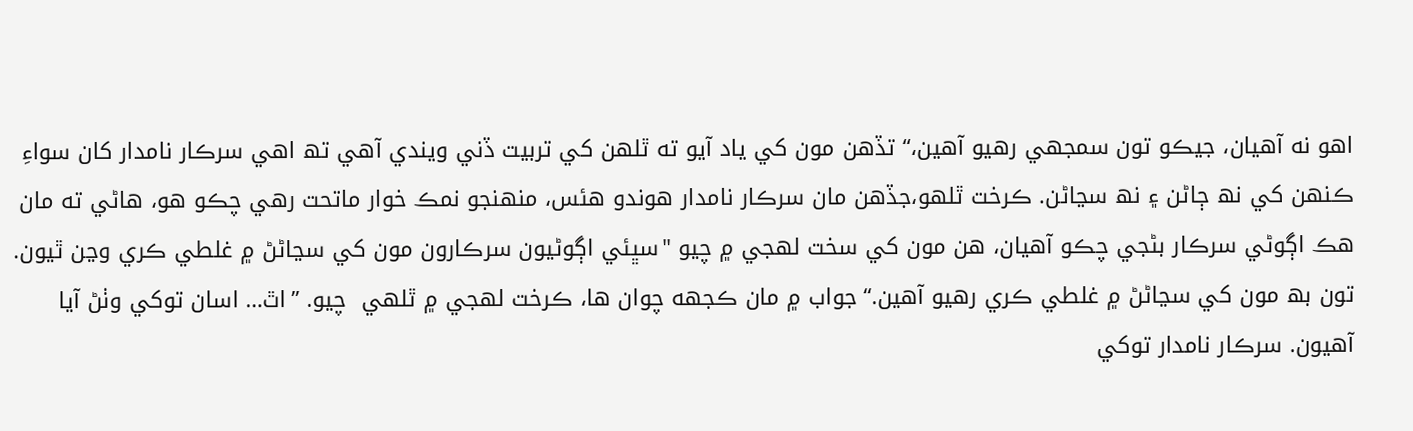اهو نه آهيان، جيڪو تون سمجھي رھيو آھين،“ تڏهن مون کي ياد آيو ته ٿلھن کي تربيت ڏني ويندي آھي تھ اھي سرڪار نامدار کان سواءِ ڪنهن کي نھ ڄاڻن ۽ نھ سڃاڻن. ڪرخت ٿلھو،جڏهن مان سرڪار نامدار هوندو هئس، منهنجو نمڪ خوار ماتحت رھي چڪو ھو، هاڻي ته مان هڪ اڳوڻي سرڪار بڻجي چڪو آهيان، هن مون کي سخت لهجي ۾ چيو "سڀئي اڳوڻيون سرڪارون مون کي سڃاڻڻ ۾ غلطي ڪري وڃن ٿيون. تون بھ مون کي سڃاڻڻ ۾ غلطي ڪري رهيو آهين.“جواب ۾ مان ڪجهه چوان ھا، ڪرخت لھجي ۾ ٿلھي  چيو. ”اٿ… اسان توکي وٺڻ آيا آهيون. سرڪار نامدار توکي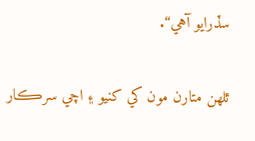سڏرايو آهي“.

ٿلھن متارن مون کي کنيو ۽ اچي سرڪار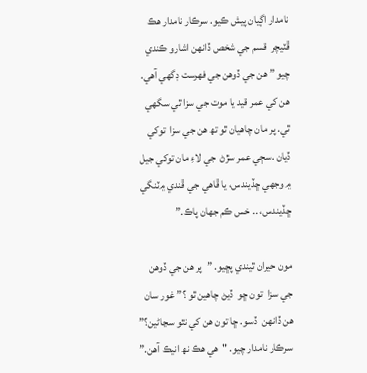نامدار اڳيان پيش ڪيو. سرڪار نامدار هڪ ڦٽيچر  قسم جي شخص ڏانهن اشارو ڪندي چيو ” ھن جي ڏوهن جي فهرست ڊگهي آهي. هن کي عمر قيد يا موت جي سزا ٿي سگهي ٿي. پر مان چاھيان ٿو تھ ھن جي سزا  توکي ڏيان .سڄي عمر سڙڻ  جي لاءِ مان توکي جيل ۾ وجھي ڇڏيندس، يا ڦاھي جي ڦندي ۾ٽنگي ڇڏيندس، .. خس ڪم جھان پاڪ.”

مون حيران ٿيندي پڇيو. ”پر ھن جي ڏوهن جي سزا  تون ڇو  ڏيڻ چاهين ٿو ؟” غور سان ھن ڏانھن  ڏسو. ڇا تون هن کي نٿو سڃاڻين؟” سرڪار نامدار چيو. "هي هڪ نھ انيڪ آهن.”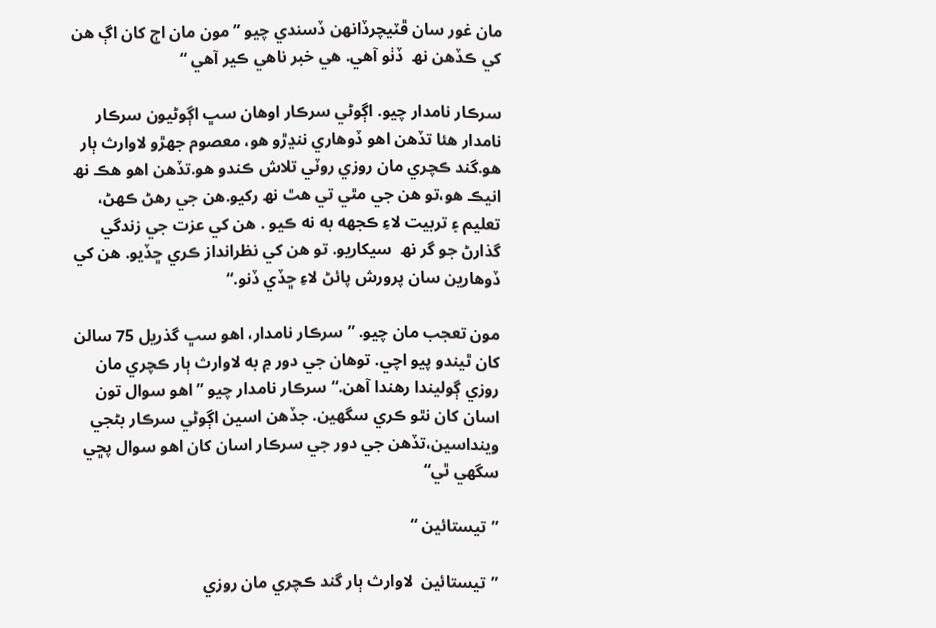مان غور سان ڦٽيچرڏانھن ڏسندي چيو ”مون مان اڄ کان اڳ ھن کي ڪڏھن نھ  ڏٺو آهي. ھي خبر ناهي ڪير آهي “

سرڪار نامدار چيو. اڳوڻي سرڪار اوھان سڀ اڳوڻيون سرڪار نامدار ھئا تڏھن اھو ڏوھاري ننڍڙو ھو، معصوم جھڙو لاوارث ٻار هو.گند ڪچري مان روزي روٽي تلاش ڪندو ھو.تڏھن اھو ھڪ نھ انيڪ ھو،تو ھن جي مٿي تي ھٿ نھ رکيو.ھن جي رھڻ ڪھڻ، تعليم ۽ تربيت لاءِ ڪجهه به نه ڪيو . ھن کي عزت جي زندگي گذارڻ جو گر نھ  سيکاريو. تو هن کي نظرانداز ڪري ڇڏيو. هن کي ڏوھارين سان پرورش پائڻ لاءِ ڇڏي ڏنو.“

مون تعجب مان چيو. ”سرڪار نامدار، اهو سڀ گذريل 75 سالن کان ٿيندو پيو اچي. توهان جي دور ۾ به لاوارث ٻار ڪچري مان روزي ڳوليندا رھندا آهن.“ سرڪار نامدار چيو ”اھو سوال تون اسان کان نٿو ڪري سگھين. جڏهن اسين اڳوڻي سرڪار بڻجي وينداسين،تڏھن جي دور جي سرڪار اسان کان اھو سوال پڇي سگھي ٿي“

”تيستائين “

”تيستائين  لاوارث ٻار گند ڪچري مان روزي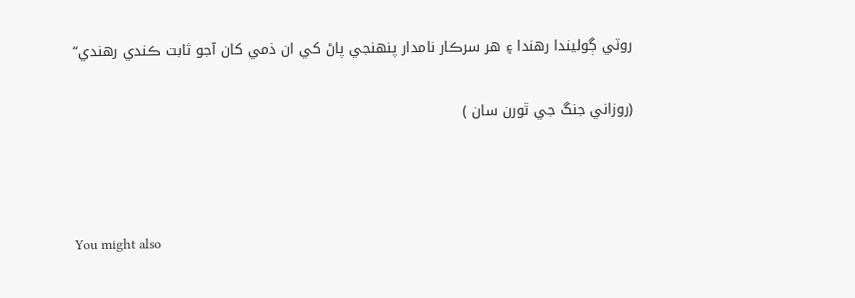روٽي ڳوليندا رهندا ۽ هر سرڪار نامدار پنھنجي پاڻ کي ان ذمي کان آجو ثابت ڪندي رهندي“

(روزاني جنگ جي ٿورن سان )



You might also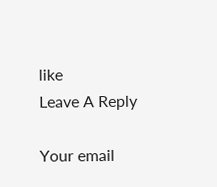like
Leave A Reply

Your email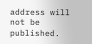address will not be published.